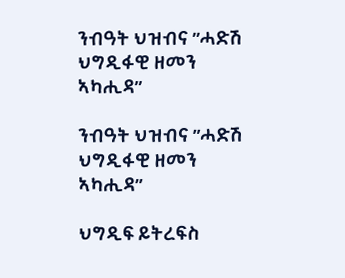ንብዓት ህዝብና ”ሓድሽ ህግዲፋዊ ዘመን ኣካሒዳ”

ንብዓት ህዝብና ”ሓድሽ ህግዲፋዊ ዘመን ኣካሒዳ”

ህግዲፍ ይትረፍስ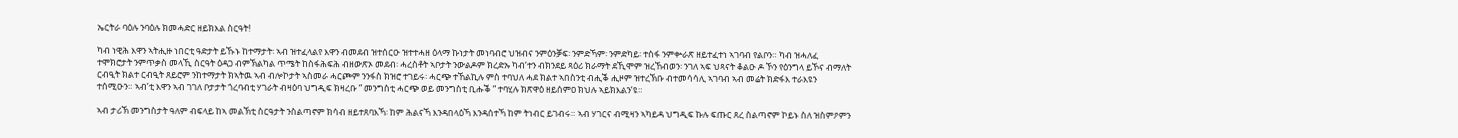ኤርትራ ባዕሉ ንባዕሉ ክመሓድር ዘይክእል ስርዓት!

ካብ ነዊሕ እዋን ኣትሒዙ ነበርቲ ዓድታት ይኹኑ ከተማታት፡ ኣብ ዝተፈላልየ እዋን ብመደብ ዝተሰርዑ ዝተተሓዘ ዕላማ ኩነታት መነባብሮ ህዝብና ንምዕንቓፍ፡ ንምድኻም፡ ንምድካይ፡ ተስፋ ንምቍራጽ ዘይተፈተነ ኣገባብ የልቦን። ካብ ዝሓለፈ ተሞክሮታት ንምጥቃስ መላኺ ስርዓት ዕዳጋ ብምኽልካል ጥሜት ከስፋሕፍሕ ብዘውጽኦ መደብ፡ ሓረስቶት ኣቦታት ንውልዶም ክረድኡ ካብ’ተን ብክንደይ ጻዕሪ ክራማት ደኺሞም ዝረኸብወን፡ ንገለ ኣፍ ህጻናት ቆልዑ ዶ ኾን የዕንግላ ይኾና ብማለት ርብዒት ክልተ ርብዒት ጸይሮም ንከተማታት ክኣትዉ ኣብ ብሎኮታት ኣስመራ ሓርጮም ንንፋስ ክዝሮ ተገይሩ፡ ሓርጭ ተኸልኪሉ ምስ ተባህለ ሓደ ክልተ ኣበስንቲ ብሒቕ ሒዞም ዝተረኽቡ ብተመሳሳሊ ኣገባብ ኣብ መሬት ክድፋእ ተራእዩን ተሰሚዑን። ኣብ’ቲ እዋን ኣብ ገገለ ቦታታት ጎረባብቲ ሃገራት ብዛዕባ ህግዲፍ ክዛረቡ ” መንግስቲ ሓርጭ ወይ መንግስቲ ቢሑቕ ” ተባሂሉ ክጽዋዕ ዘይሰምዐ ክህሉ ኣይክእልን’ዩ።

ኣብ ታሪኽ መንግስታት ዓለም ብፍላይ ከኣ መልኽቲ ስርዓታት ንስልጣኖም ክሳብ ዘይተጸባእኻ፡ ከም ሕልናኻ እንዳበላዕኻ እንዳሰተኻ ከም ትነብር ይገብሩ። ኣብ ሃገርና ብሚዛን ኣካይዳ ህግዲፍ ኩሉ ፍጡር ጸረ ስልጣኖም ኮይኑ ስለ ዝስምዖምን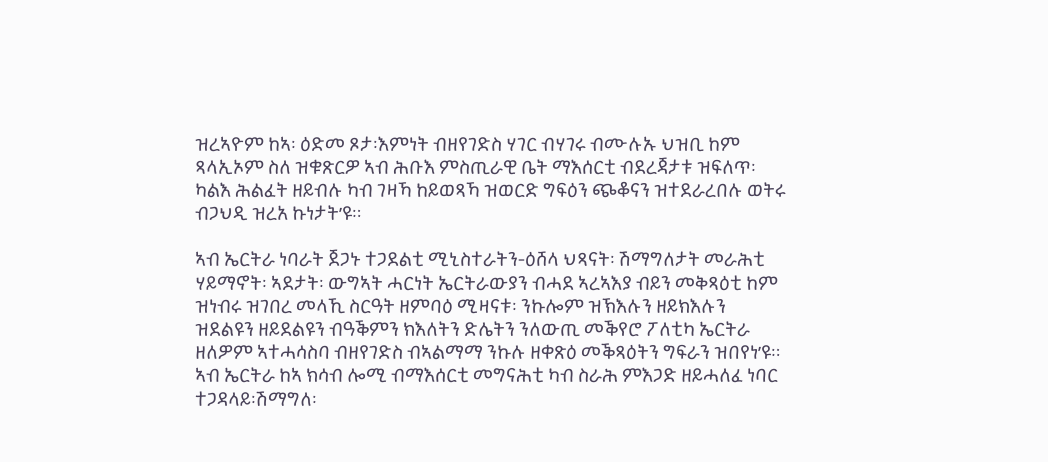ዝረኣዮም ከኣ፡ ዕድመ ጾታ፡እምነት ብዘየገድስ ሃገር ብሃገሩ ብሙሉኡ ህዝቢ ከም ጻላኢኦም ስለ ዝቁጽርዎ ኣብ ሕቡእ ምስጢራዊ ቤት ማእሰርቲ ብደረጃታቱ ዝፍለጥ፡ ካልእ ሕልፈት ዘይብሉ ካብ ገዛኻ ከይወጻኻ ዝወርድ ግፍዕን ጭቆናን ዝተደራረበሉ ወትሩ ብጋህዲ ዝረአ ኩነታት’ዩ።

ኣብ ኤርትራ ነባራት ጀጋኑ ተጋደልቲ ሚኒስተራትን-ዕሸላ ህጻናት፡ ሽማግለታት መራሕቲ ሃይማኖት፡ ኣደታት፡ ውግኣት ሓርነት ኤርትራውያን ብሓደ ኣረኣእያ ብይን መቅጻዕቲ ከም ዝነብሩ ዝገበረ መላኺ ስርዓት ዘምባዕ ሚዛናቱ፡ ንኩሎም ዝኽእሉን ዘይክእሉን ዝደልዩን ዘይደልዩን ብዓቕምን ክእለትን ድሌትን ንለውጢ መቕየሮ ፖለቲካ ኤርትራ ዘለዎም ኣተሓሳስባ ብዘየገድስ ብኣልማማ ንኩሉ ዘቀጽዕ መቕጻዕትን ግፍራን ዝበየነ’ዩ። ኣብ ኤርትራ ከኣ ክሳብ ሎሚ ብማእሰርቲ መግናሕቲ ካብ ስራሕ ምእጋድ ዘይሓለፈ ነባር ተጋዳላይ፡ሽማግለ፡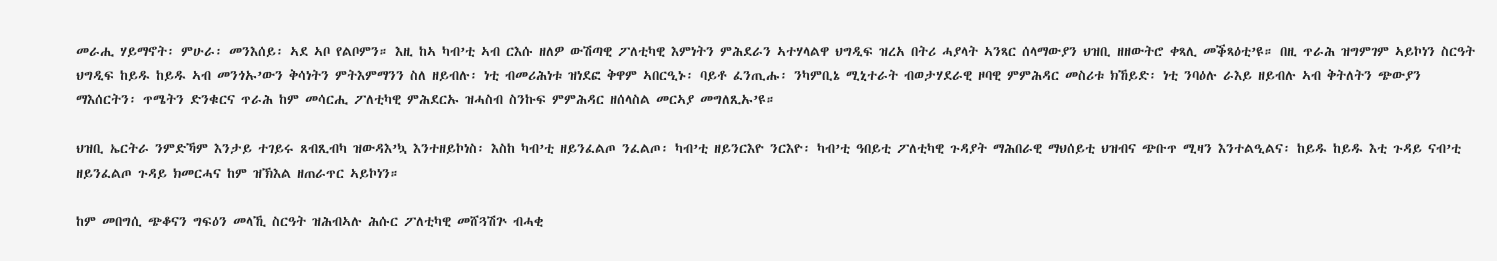መራሒ ሃይማኖት፡ ምሁራ፡ መንእሰይ፡ ኣደ ኣቦ የልቦምን። እዚ ከኣ ካብ’ቲ ኣብ ርእሱ ዘለዎ ውሽጣዊ ፖለቲካዊ እምነትን ምሕደራን ኣተሃላልዋ ህግዲፍ ዝረአ በትሪ ሓያላት ኣንጻር ሰላማውያን ህዝቢ ዘዘውትሮ ቀጻሊ መቕጻዕቲ’ዩ። በዚ ጥራሕ ዝግምገም ኣይኮነን ስርዓት ህግዲፍ ከይዱ ከይዱ ኣብ መንጎኡ’ውን ቅሳነትን ምትእምማንን ስለ ዘይብሉ፡ ነቲ ብመሪሕነቱ ዝነደፎ ቅዋም ኣበርዒኑ፡ ባይቶ ፈንጢሑ፡ ንካምቢኔ ሚኒተራት ብወታሃደራዊ ዞባዊ ምምሕዳር መስሪቱ ክኸይድ፡ ነቲ ንባዕሉ ራእይ ዘይብሉ ኣብ ቅትለትን ጭውያን ማእሰርትን፡ ጥሜትን ድንቁርና ጥራሕ ከም መሳርሒ ፖለቲካዊ ምሕደርኡ ዝሓስብ ስንኩፍ ምምሕዳር ዘሰላስል መርኣያ መግለጺኡ’ዩ።

ህዝቢ ኤርትራ ንምድኻም እንታይ ተገይሩ ጸብጺብካ ዝውዳእ’ኳ እንተዘይኮነስ፡ እስከ ካብ’ቲ ዘይንፈልጦ ንፈልጦ፡ ካብ’ቲ ዘይንርእዮ ንርእዮ፡ ካብ’ቲ ዓበይቲ ፖለቲካዊ ጉዳያት ማሕበራዊ ማህሰይቲ ህዝብና ጭቡጥ ሚዛን እንተልዒልና፡ ከይዱ ከይዱ እቲ ጉዳይ ናብ’ቲ ዘይንፈልጦ ጉዳይ ክመርሓና ከም ዝኽእል ዘጠራጥር ኣይኮነን።

ከም መበግሲ ጭቆናን ግፍዕን መላኺ ስርዓት ዝሕብኣሉ ሕሱር ፖለቲካዊ መሸጓሽጕ ብሓቂ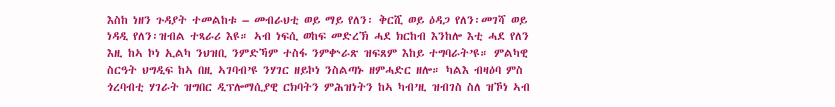እስከ ነዘን ጉዳያት ተመልከቱ – መብራህቲ ወይ ማይ የለን፡ ቅርሺ ወይ ዕዳጋ የለን፡መገሻ ወይ ነዳዲ የለን፡ዝብል ተጻራሪ እዩ። ኣብ ነፍሲ ወከፍ መድረኽ ሓደ ክርከብ እንከሎ እቲ ሓደ የለን እዚ ከኣ ኮነ ኢልካ ንህዝቢ ንምድኻም ተስፋ ንምቍራጽ ዝፍጸም እከይ ተግባራት’ዩ። ምልካዊ ስርዓት ህግዲፍ ከኣ በዚ ኣገባብ’ዩ ንሃገር ዘይኮነ ንስልጣኑ ዘምሓድር ዘሎ። ካልእ ብዛዕባ ምስ ጎረባብቲ ሃገራት ዝግበር ዲፕሎማሲያዊ ርክባትን ምሕዝነትን ከኣ ካብ’ዚ ዝብገስ ስለ ዝኾነ ኣብ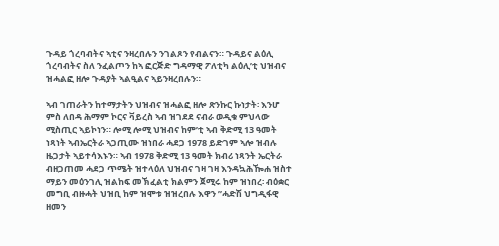ጉዳይ ጎረባብትና ኣቲና ንዛረበሉን ንገልጾን የብልናን። ጉዳይና ልዕሊ ጎረባብትና ስለ ንፈልጦን ከኣ ፎርጅድ ግዳማዊ ፖለቲካ ልዕሊ’ቲ ህዝብና ዝሓልፎ ዘሎ ጉዳያት ኣልዒልና ኣይንዛረበሉን።

ኣብ ገጠራትን ከተማታትን ህዝብና ዝሓልፎ ዘሎ ጽንኩር ኩነታት፡ እንሆ ምስ ለበዳ ሕማም ኮርና ቫይረስ ኣብ ዝገደደ ናብራ ወዲቁ ምህላው ሚስጢር ኣይኮነን። ሎሚ ሎሚ ህዝብና ከም’ቲ ኣብ ቅድሚ 13 ዓመት ነጻነት ኣብኤርትራ ኣጋጢሙ ዝነበራ ሓደጋ 1978 ይድገም ኣሎ ዝብሉ ዜጋታት ኣይተሳእኑን። ኣብ 1978 ቅድሚ 13 ዓመት ክብሪ ነጻንት ኤርትራ ብዘጋጠመ ሓደጋ ጥሜት ዝተላዕለ ህዝብና ገዛ ገዛ እንዳኳሕዀሐ ዝስተ ማይን መዕንገሊ ዝልከፍ መኽፈልቲ ክልምን ጀሚሩ ከም ዝነበረ፡ ብዕቋር መግቢ ብዙሓት ህዝቢ ከም ዝሞቱ ዝዝረበሉ እዋን ”ሓድሽ ህግዲፋዊ ዘመን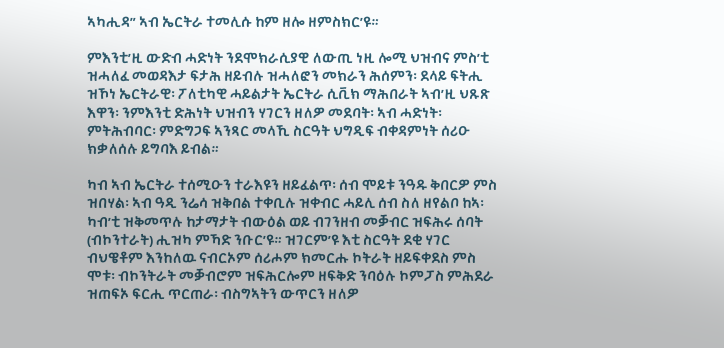ኣካሒዳ” ኣብ ኤርትራ ተመሊሱ ከም ዘሎ ዘምስክር’ዩ።

ምእንቲ’ዚ ውድብ ሓድነት ንደሞክራሲያዊ ለውጢ ነዚ ሎሚ ህዝብና ምስ’ቲ ዝሓለፈ መወዳእታ ፍታሕ ዘይብሉ ዝሓለፎን መክራን ሕሰምን፡ ደላይ ፍትሒ ዝኾነ ኤርትራዊ፡ ፖለቲካዊ ሓይልታት ኤርትራ ሲቪክ ማሕበራት ኣብ’ዚ ህጹጽ እዋን፡ ንምእንቲ ድሕነት ህዝብን ሃገርን ዘለዎ መደባት፡ ኣብ ሓድነት፡ ምትሕብባር፡ ምድግጋፍ ኣንጻር መላኺ ስርዓት ህግዲፍ ብቀዳምነት ሰሪዑ ክቃለሰሉ ይግባእ ይብል።

ካብ ኣብ ኤርትራ ተሰሚዑን ተራእዩን ዘይፈልጥ፡ ሰብ ሞይቱ ንዓዱ ቅበርዎ ምስ ዝበሃል፡ ኣብ ዓዲ ንሬሳ ዝቅበል ተቀቢሉ ዝቀብር ሓይሊ ሰብ ስለ ዘየልቦ ከኣ፡ ካብ’ቲ ዝቅመጥሉ ከታማታት ብውዕል ወይ ብገንዘብ መቓብር ዝፍሕሩ ሰባት (ብኮንተራት) ሒዝካ ምኻድ ንቡር’ዩ። ዝገርም’ዩ እቲ ስርዓት ደቂ ሃገር ብህዌቶም እንከለዉ ናብርኦም ሰሪሖም ክመርሑ ኮትራት ዘይፍቀደስ ምስ ሞቱ፡ ብኮንትራት መቓብሮም ዝፍሕርሎም ዘፍቅድ ንባዕሉ ኮምፓስ ምሕደራ ዝጠፍኦ ፍርሒ ጥርጠራ፡ ብስግኣትን ውጥርን ዘለዎ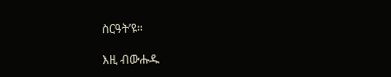ስርዓት’ዩ።

እዚ ብውሑዱ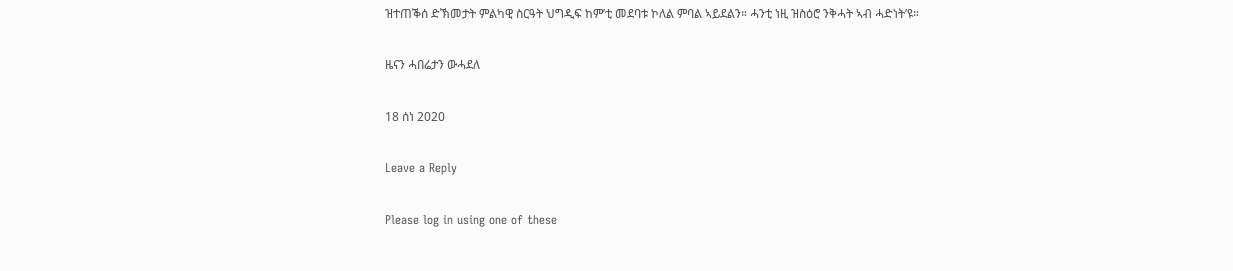ዝተጠቕሰ ድኽመታት ምልካዊ ስርዓት ህግዲፍ ከም’ቲ መደባቱ ኮለል ምባል ኣይደልን። ሓንቲ ነዚ ዝስዕሮ ንቅሓት ኣብ ሓድነት’ዩ።

ዜናን ሓበሬታን ውሓደለ

18 ሰነ 2020

Leave a Reply

Please log in using one of these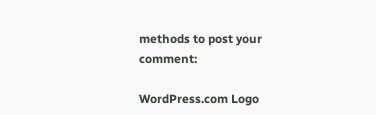methods to post your comment:

WordPress.com Logo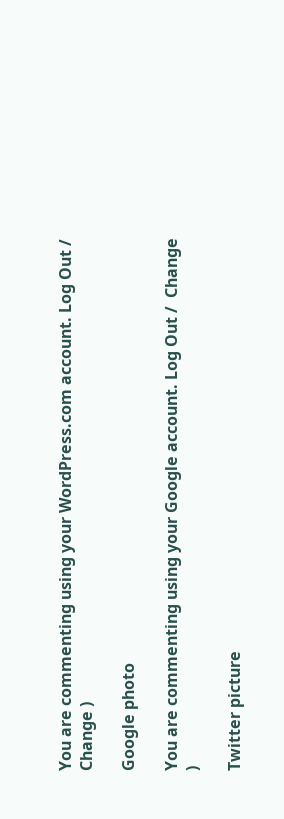You are commenting using your WordPress.com account. Log Out /  Change )

Google photo

You are commenting using your Google account. Log Out /  Change )

Twitter picture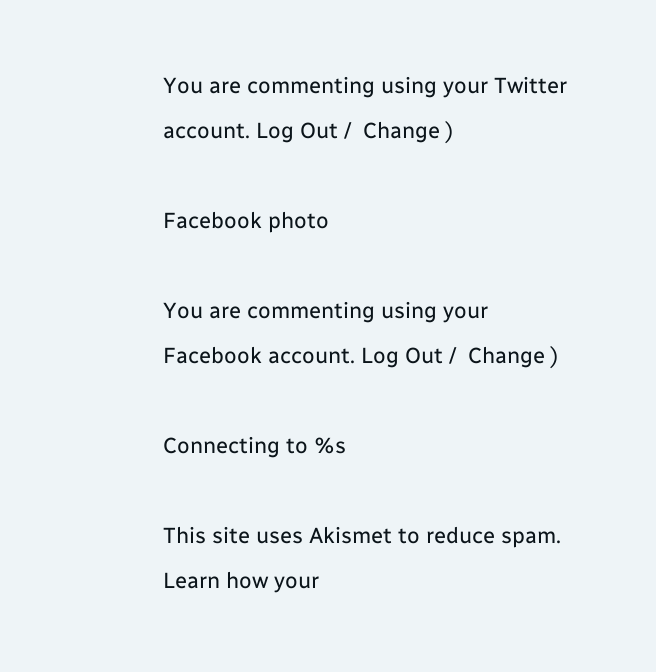You are commenting using your Twitter account. Log Out /  Change )

Facebook photo

You are commenting using your Facebook account. Log Out /  Change )

Connecting to %s

This site uses Akismet to reduce spam. Learn how your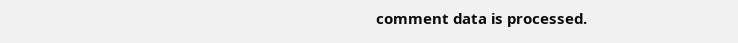comment data is processed.